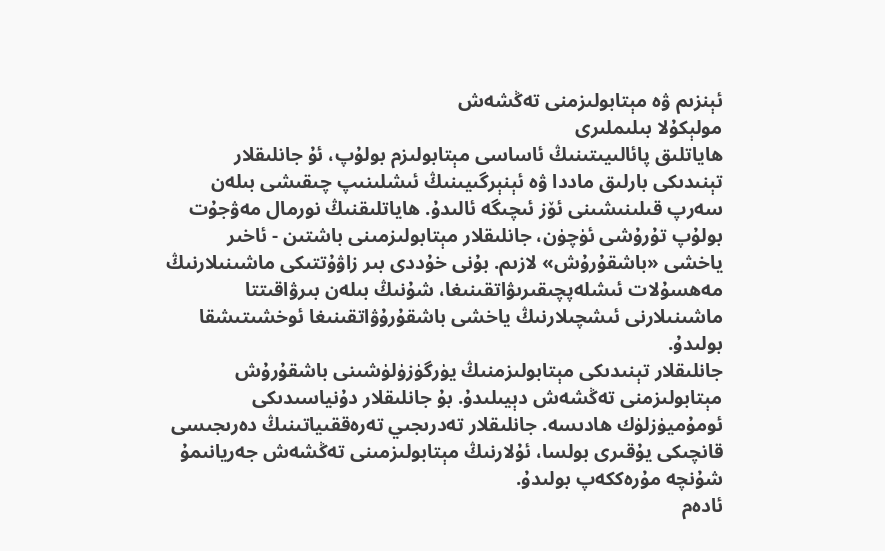ئېنزىم ۋە مېتابولىزمنى تەڭشەش
مولېكۇلا بىلىملىرى
ھاياتلىق پائالىيىتىنىڭ ئاساسى مېتابولىزم بولۇپ، ئۇ جانلىقلار تېنىدىكى بارلىق ماددا ۋە ئېنېرگىيىنىڭ ئىشلىنىپ چىقىشى بىلەن سەرپ قىلىنىشىنى ئۆز ئىچىگە ئالىدۇ. ھاياتلىقنىڭ نورمال مەۋجۇت بولۇپ تۇرۇشى ئۈچۈن، جانلىقلار مېتابولىزمىنى باشتىن - ئاخىر ياخشى «باشقۇرۇش» لازىم. بۇنى خۇددى بىر زاۋۇتتىكى ماشىنىلارنىڭ مەھسۇلات ئىشلەپچىقىرىۋاتقىنىغا، شۇنىڭ بىلەن بىرۋاقىتتا ماشىنىلارنى ئىشچىلارنىڭ ياخشى باشقۇرۇۋاتقىنىغا ئوخشىتىشقا بولىدۇ.
جانلىقلار تېنىدىكى مېتابولىزمنىڭ يۈرگۈزۈلۈشىنى باشقۇرۇش مېتابولىزمنى تەڭشەش دېيىلىدۇ. بۇ جانلىقلار دۇنياسىدىكى ئومۇميۈزلۈك ھادىسە. جانلىقلار تەدرىجىي تەرەققىياتىنىڭ دەرىجىسى قانچىكى يۇقىرى بولسا، ئۇلارنىڭ مېتابولىزمىنى تەڭشەش جەريانىمۇ شۇنچە مۇرەككەپ بولىدۇ.
ئادەم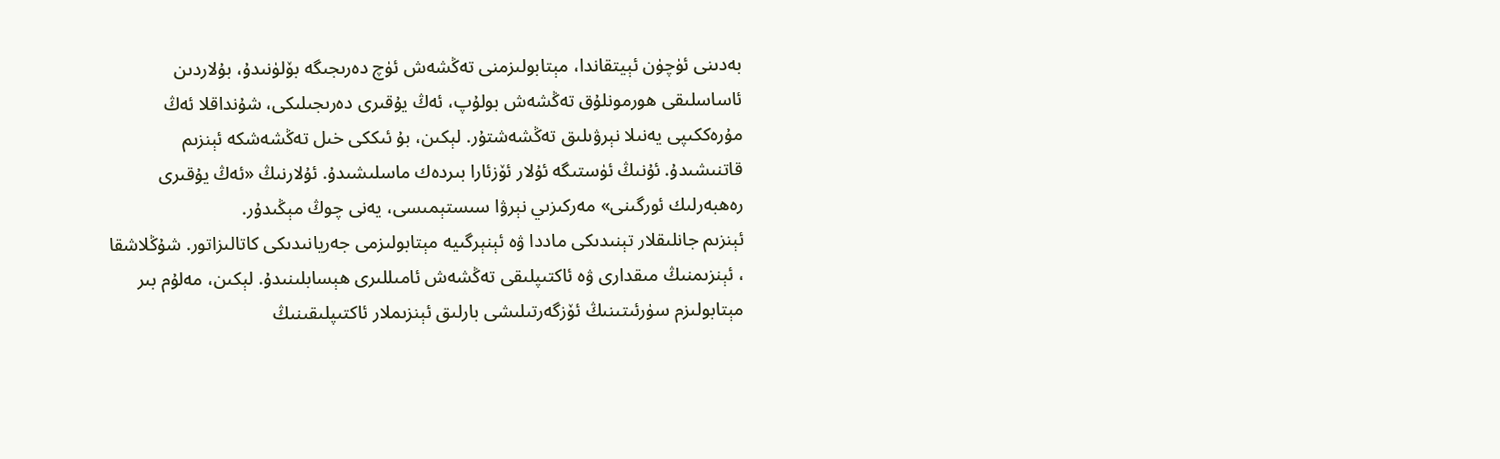بەدىنى ئۈچۈن ئېيتقاندا، مېتابولىزمنى تەڭشەش ئۈچ دەرىجىگە بۆلۈنىدۇ، بۇلاردىن ئاساسلىقى ھورمونلۇق تەڭشەش بولۇپ، ئەڭ يۇقىرى دەرىجىلىكى، شۇنداقلا ئەڭ مۇرەككىپى يەنىلا نېرۋىلىق تەڭشەشتۇر. لېكىن، بۇ ئىككى خىل تەڭشەشكە ئېنزىم قاتنىشىدۇ. ئۇنىڭ ئۈستىگە ئۇلار ئۆزئارا بىردەك ماسلىشىدۇ. ئۇلارنىڭ «ئەڭ يۇقىرى رەھبەرلىك ئورگىنى» مەركىزىي نېرۋا سىستېمىسى، يەنى چوڭ مېڭىدۇر.
ئېنزىم جانلىقلار تېنىدىكى ماددا ۋە ئېنېرگىيە مېتابولىزمى جەريانىدىكى كاتالىزاتور. شۇڭلاشقا ، ئېنزىمنىڭ مىقدارى ۋە ئاكتىپلىقى تەڭشەش ئامىللىرى ھېسابلىنىدۇ. لېكىن، مەلۇم بىر مېتابولىزم سۈرئىتىنىڭ ئۆزگەرتىلىشى بارلىق ئېنزىملار ئاكتىپلىقىنىڭ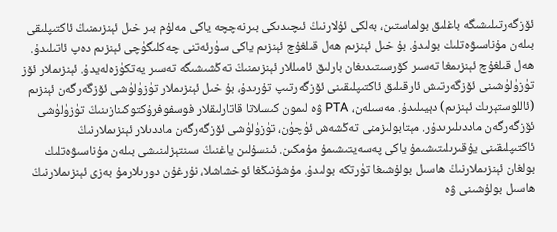ئۆزگەرتىلىشىگە باغلىق بولماستىن، بەلكى ئۇلارنىڭ ئىچىدىكى بىرنەچچە ياكى مەلۇم بىر خىل ئېنزىمنىڭ ئاكتىپلىقى بىلەن مۇناسىۋەتلىك بولىدۇ. بۇ خىل ئېنزىم ھەل قىلغۇچ ئېنزىم ياكى سۈرئەتنى چەكلىگۈچى ئېنزىم دەپ ئاتىلىدۇ. ھەل قىلغۇچ ئېنزىمغا تەسىر كۆرسىتىدىغان بارلىق ئامىللار ئېنزىمنىڭ تەڭشىشىگە تەسىر يەتكۈزەلەيدۇ. ئېنزىملار ئۆز تۈزۈلۈشىنى ئۆزگەرتىش ئارقىلىق ئاكتىپلىقىنى ئۆزگەرتىپ تۇرىدۇ، بۇ خىل ئېنزىملار تۈزۈلۈشى ئۆزگەرگەن ئېنزىم (ئاللوستېرىك ئېنزىم) دېيىلىدۇ. مەسىلەن، PTA ۋە لىمون كىسلاتا قاتارلىقلار فوسفوفرۇكتوكىنازىنىڭ تۈزۈلۈشى ئۆزگەرگەن ماددىلىرىدۇر. مېتابولىزمنى تەڭشەش ئۈچۈن، تۈزۈلۈشى ئۆزگەرگەن ماددىلار ئېنزىملارنىڭ ئاكتىپلىقىنى يۇقىرىلىتىشىمۇ ياكى پەسەيتىشىمۇ مۇمكىن. ئىنسۇلىن ياغنىڭ سىنتېزلىنىشى بىلەن مۇناسىۋەتلىك بولغان ئېنزىملارنىڭ ھاسىل بولۇشىغا تۈرتكە بولىدۇ. مۇشۇنىڭغا ئوخشاشلا، نۇرغۇن دورىلارمۇ بەزى ئېنزىملارنىڭ ھاسىل بولۇشىنى ۋە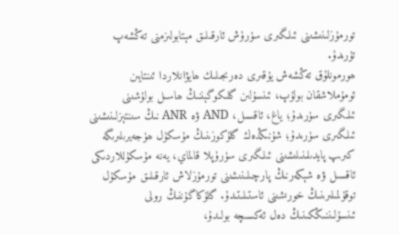تورمۇزلىنىشىنى ئىلگىرى سۈرۈش ئارقىلىق مېتابولىزمنى تەڭشەپ تۇرىدۇ.
ھورمونلۇق تەڭشەش يۇقىرى دەرىجىلىك ھايۋانلاردا ئىنتايىن ئومۇملاشقان بولۇپ، ئىنسۇلىن گلىكوگېننىڭ ھاسىل بولۇشىنى ئىلگىرى سۈرىدۇ؛ ياغ، ئاقسىل، AND ۋە ANR نىڭ سىنتېزلىنىشىنى ئىلگىرى سۈرىدۇ؛ شۇنىڭدەك گلۇكوزىنىڭ مۇسكۇل ھۈجەيرىلىرىگە كىرىپ پايدىلىنىلىشىنى ئىلگىرى سۈرۈپلا قالماي، يەنە مۇسكۇللاردىكى ئاقسىل ۋە شېكەرنىڭ پارچىلىنىشىنى تورمۇزلاش ئارقىلىق مۇسكۇل توقۇلمىلىرىنىڭ خورىشىنى ئاستىلىتىدۇ. گلۇكاگۇننىڭ رولى ئىنسۇلىننىڭكىنىڭ دەل ئەكسىچە بولىدۇ،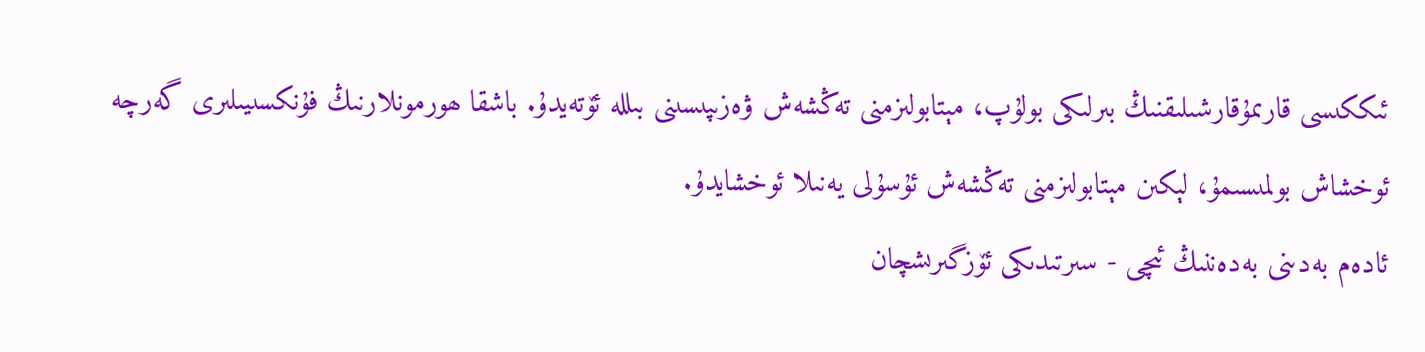ئىككىسى قارىمۇقارشىلىقنىڭ بىرلىكى بولۇپ، مېتابولىزمنى تەڭشەش ۋەزىپىسىنى بىللە ئۆتەيدۇ. باشقا ھورمونلارنىڭ فۇنكسىيىلىرى گەرچە ئوخشاش بولمىسىمۇ، لېكىن مېتابولىزمنى تەڭشەش ئۇسۇلى يەنىلا ئوخشايدۇ.
ئادەم بەدىنى بەدەننىڭ ئىچى - سىرتىدىكى ئۆزگىرىشچان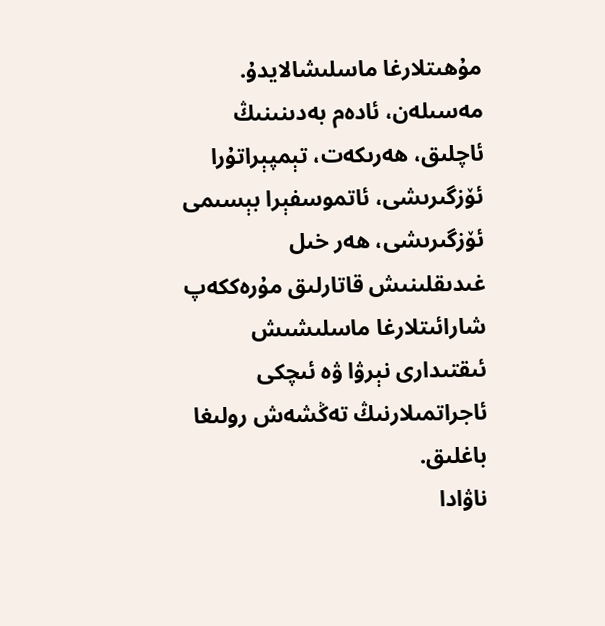مۇھىتلارغا ماسلىشالايدۇ. مەسىلەن، ئادەم بەدىنىنىڭ ئاچلىق، ھەرىكەت، تېمپېراتۇرا ئۆزگىرىشى، ئاتموسفېرا بېسىمى ئۆزگىرىشى، ھەر خىل غىدىقلىنىش قاتارلىق مۇرەككەپ شارائىتلارغا ماسلىشىش ئىقتىدارى نېرۋا ۋە ئىچكى ئاجراتمىلارنىڭ تەڭشەش رولىغا باغلىق.
ناۋادا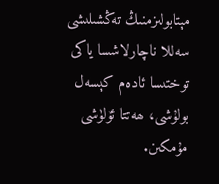مېتابولىزمنىڭ تەڭشىلىشى سەللا ناچارلاشسا ياكى توختىسا ئادەم كېسەل بولۇشى، ھەتتا ئۆلۈشى مۇمكىن.